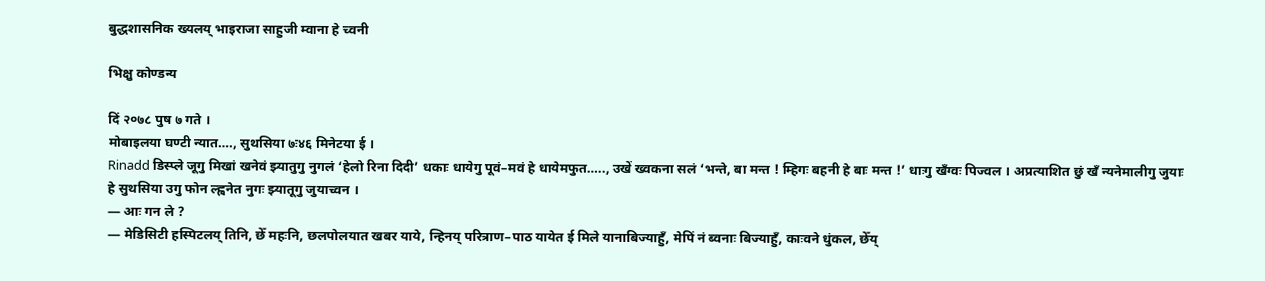बुद्धशासनिक ख्यलय् भाइराजा साहुजी म्वाना हे च्वनी

भिक्षु कोण्डन्य

दिं २०७८ पुष ७ गते ।
मोबाइलया घण्टी न्यात…., सुथसिया ७ः४६ मिनेटया ई ।
Rinadd डिस्प्ले जूगु मिखां खनेवं झ्यातुगु नुगलं ‘हेलो रिना दिदी’ धकाः धायेगु पूवं–मवं हे धायेमफुत….., उखें ख्वकना सलं ‘भन्ते, बा मन्त ! म्हिगः बहनी हे बाः मन्त !’ धाःगु खँग्वः पिज्वल । अप्रत्याशित छुं खँ न्यनेमालीगु जुयाः हे सुथसिया उगु फोन ल्ह्वनेत नुगः झ्यातूगु जुयाच्वन ।
— आः गन ले ?
— मेडिसिटी हस्पिटलय् तिनि, छेँ महःनि, छलपोलयात खबर याये, न्हिनय् परित्राण–पाठ यायेत ई मिले यानाबिज्याहुँ, मेपिं नं ब्वनाः बिज्याहुँ, काःवने धुंकल, छेँय्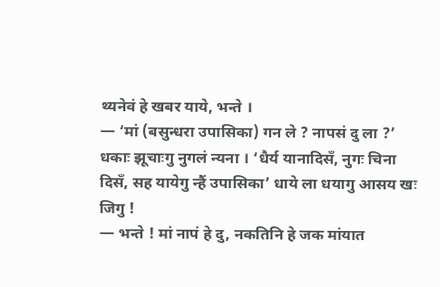थ्यनेवं हे खबर याये, भन्ते ।
— ‘मां (बसुन्धरा उपासिका) गन ले ? नापसं दु ला ?’ धकाः झूचाःगु नुगलं न्यना । ‘धैर्य यानादिसँ, नुगः चिना दिसँ, सह यायेगु न्हैं उपासिका’ धाये ला धयागु आसय खः जिगु !
— भन्ते ! मां नापं हे दु, नकतिनि हे जक मांयात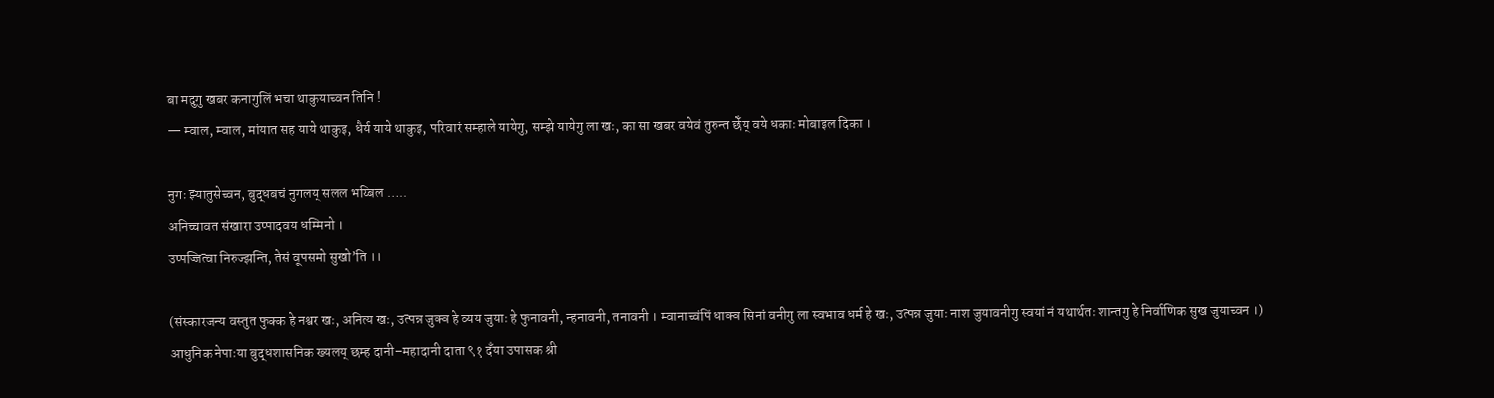बा मदुगु खबर कनागुलिं भचा थाकुयाच्वन तिनि !
— म्वाल, म्वाल, मांयात सह याये थाकुइ, धैर्य याये थाकुइ, परिवारं सम्हाले यायेगु, सम्झे यायेगु ला खः, का सा खबर वयेवं तुरुन्त छेँय् वये धकाः मोबाइल दिका ।

नुगः झ्यातुसेच्वन, बुद्धबचं नुगलय् सलल भय्बिल …..
अनिच्चावत संखारा उप्पादवय धम्मिनो ।
उप्पज्जित्वा निरुज्झन्ति, तेसं वूपसमो सुखो’ति ।।

(संस्कारजन्य वस्तुत फुक्क हे नश्वर खः, अनित्य खः, उत्पन्न जुक्व हे व्यय जुयाः हे फुनावनी, न्हनावनी, तनावनी । म्वानाच्वंपिं धाक्व सिनां वनीगु ला स्वभाव धर्म हे खः, उत्पन्न जुयाः नाश जुयावनीगु स्वयां नं यथार्थतः शान्तगु हे निर्वाणिक सुख जुयाच्वन ।)
आधुनिक नेपाःया बुद्धशासनिक ख्यलय् छम्ह दानी–महादानी दाता ९१ दँया उपासक श्री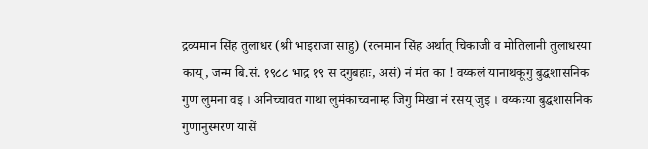द्रव्यमान सिंह तुलाधर (श्री भाइराजा साहु) (रत्नमान सिंह अर्थात् चिकाजी व मोतिलानी तुलाधरया काय्, जन्म बि.सं. १९८८ भाद्र १९ स दगुबहाः, असं) नं मंत का ! वय्कलं यानाथकूगु बुद्धशासनिक गुण लुमना वइ । अनिच्चावत गाथा लुमंकाच्वनाम्ह जिगु मिखा नं रसय् जुइ । वय्कःया बुद्धशासनिक गुणानुस्मरण यासें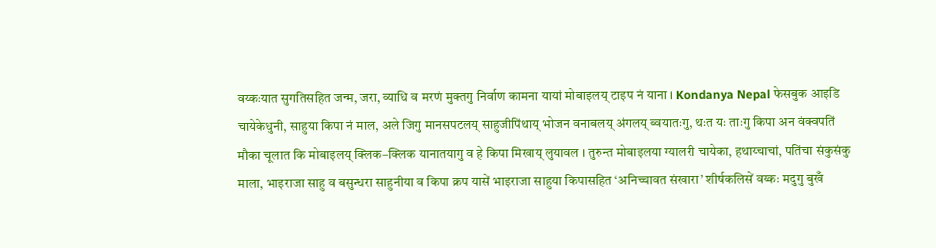वय्कःयात सुगतिसहित जन्म, जरा, व्याधि व मरणं मुक्तगु निर्वाण कामना यायां मोबाइलय् टाइप नं याना । Kondanya Nepal फेसबुक आइडि चायेकेधुनी, साहुया किपा नं माल, अले जिगु मानसपटलय् साहुजीपिंथाय् भोजन वनाबलय् अंगलय् ब्वयातःगु, थःत यः ताःगु किपा अन वंक्वपतिं मौका चूलात कि मोबाइलय् क्लिक–क्लिक यानातयागु व हे किपा मिखाय् लुयावल । तुरुन्त मोबाइलया ग्यालरी चायेका, हथाय्चाचां, पतिंचा संकुसंकु माला, भाइराजा साहु व बसुन्धरा साहुनीया व किपा क्रप यासें भाइराजा साहुया किपासहित ‘अनिच्चावत संखारा’ शीर्षकलिसें वय्कः मदुगु बुखँ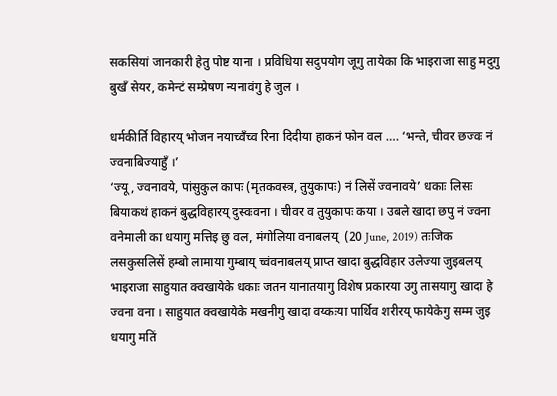सकसियां जानकारी हेतु पोष्ट याना । प्रविधिया सदुपयोग जूगु तायेका कि भाइराजा साहु मदुगु बुखँ सेयर, कमेन्टं सम्प्रेषण न्यनावंगु हे जुल ।

धर्मकीर्ति विहारय् भोजन नयाच्वँच्व रिना दिदीया हाकनं फोन वल …. ‘भन्ते, चीवर छज्वः नं ज्वनाबिज्याहुँ ।’
‘ज्यू, ज्वनावये, पांसुकुल कापः (मृतकवस्त्र, तुयुकापः) नं लिसें ज्वनावये’ धकाः लिसः बियाकथं हाकनं बुद्धविहारय् दुस्वःवना । चीवर व तुयुकापः कया । उबले खादा छपु नं ज्वना वनेमाली का धयागु मत्तिइ छु वल, मंगोलिया वनाबलय्  (20 June, 2019) तःजिक लसकुसलिसें हम्बो लामाया गुम्बाय् च्वंवनाबलय् प्राप्त खादा बुद्धविहार उलेज्या जुइबलय् भाइराजा साहुयात क्वखायेके धकाः जतन यानातयागु विशेष प्रकारया उगु तासयागु खादा हे ज्वना वना । साहुयात क्वखायेके मखनीगु खादा वय्कःया पार्थिव शरीरय् फायेकेगु सम्म जुइ धयागु मतिं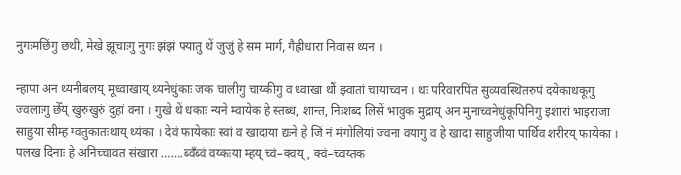नुगःमछिंगु छथी, मेखे झूचाःगु नुगः झंझं फ्यातु थें जुजुं हे सम मार्ग, गैह्रीधारा निवास थ्यन ।

न्हापा अन थ्यनीबलय् मूध्वाखाय् थ्यनेधुंकाः जक चालीगु चाय्कीगु व ध्वाखा थौं झ्वातां चायाच्वन । थः परिवारपिंत सुव्यवस्थितरुपं दयेकाथकूगु ज्वलाःगु छेँय् खुरुखुरुं दुहां वना । गुखे थें धकाः न्यने म्वायेक हे स्तब्ध, शान्त, निःशब्द लिसें भावुक मुद्राय् अन मुनाच्वनेधुंकूपिनिगु इशारां भाइराजा साहुया सीम्ह ग्वतुकातःथाय् थ्यंका । देवं फायेकाः स्वां व खादाया द्यःने हे जिं नं मंगोलियां ज्वना वयागु व हे खादा साहुजीया पार्थिव शरीरय् फायेका । पलख दिनाः हे अनिच्चावत संखारा …….ब्वँब्वं वय्कःया म्हय् च्वं–क्वय्, क्वं–च्वय्तक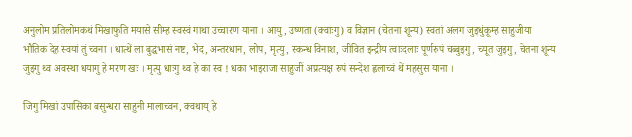अनुलोम प्रतिलोमकथं मिखाफुति मयासे सीम्ह स्वस्वं गाथा उच्चारण याना । आयु, उष्णता (क्वाःगु) व विज्ञान (चेतना शून्य) स्वतां अलग जुइधुंकूम्ह साहुजीया भौतिक देह स्वयां तुं च्वना । धात्थें ला बुद्धभासं नष्ट, भेद, अन्तरधान, लोप, मृत्यु, स्कन्ध विनाश, जीवित इन्द्रीय त्वाःदलाः पूर्णरुपं चब्बुइगु, च्यूत जुइगु, चेतना शून्य जुइगु थ्व अवस्था धयागु हे मरण खः । मृत्यु धाःगु थ्व हे का स्व ! धका भाइराजा साहुजीं अप्रत्यक्ष रुपं सन्देश ह्वलाच्वं थें महसुस याना ।

जिगु मिखां उपासिका बसुन्धरा साहुनी मालाच्वन, क्वथाय् हे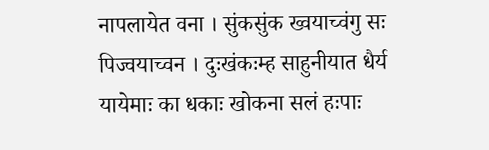नापलायेत वना । सुंकसुंक ख्वयाच्वंगु सः पिज्वयाच्वन । दुःखंकःम्ह साहुनीयात धैर्य यायेमाः का धकाः खोकना सलं हःपाः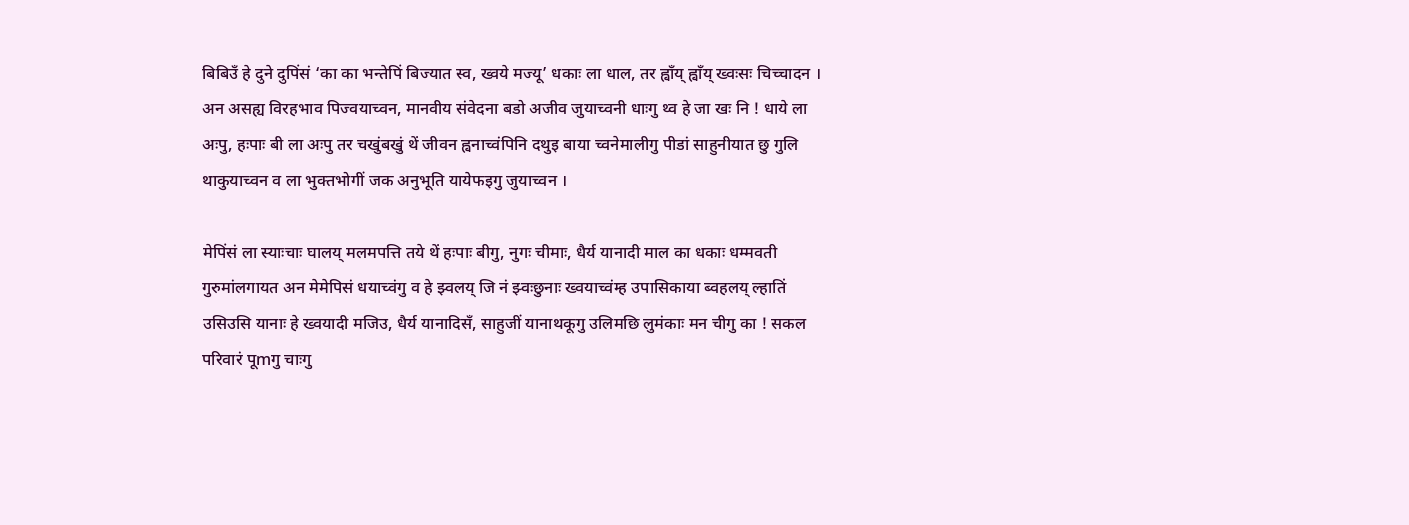बिबिउँ हे दुने दुपिंसं ‘का का भन्तेपिं बिज्यात स्व, ख्वये मज्यू’ धकाः ला धाल, तर ह्वाँय् ह्वाँय् ख्वःसः चिच्चादन । अन असह्य विरहभाव पिज्वयाच्वन, मानवीय संवेदना बडो अजीव जुयाच्वनी धाःगु थ्व हे जा खः नि ! धाये ला अःपु, हःपाः बी ला अःपु तर चखुंबखुं थें जीवन ह्वनाच्वंपिनि दथुइ बाया च्वनेमालीगु पीडां साहुनीयात छु गुलि थाकुयाच्वन व ला भुक्तभोगीं जक अनुभूति यायेफइगु जुयाच्वन ।

मेपिंसं ला स्याःचाः घालय् मलमपत्ति तये थें हःपाः बीगु, नुगः चीमाः, धैर्य यानादी माल का धकाः धम्मवती गुरुमांलगायत अन मेमेपिसं धयाच्वंगु व हे झ्वलय् जि नं झ्वःछुनाः ख्वयाच्वंम्ह उपासिकाया ब्वहलय् ल्हातिं उसिउसि यानाः हे ख्वयादी मजिउ, धैर्य यानादिसँ, साहुजीं यानाथकूगु उलिमछि लुमंकाः मन चीगु का ! सकल परिवारं पूmगु चाःगु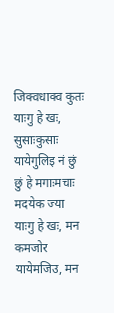जिक्वधाक्व कुतः याःगु हे खः, सुसाःकुसाः यायेगुलिइ नं छुं छुं हे मगाःमचाः मदयेक ज्या याःगु हे खः, मन कमजोर यायेमजिउ, मन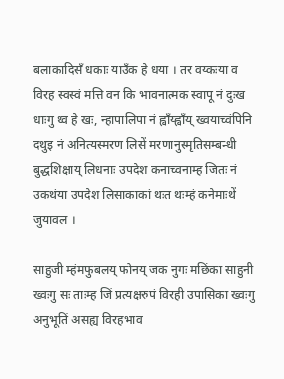बलाकादिसँ धकाः याउँक हे धया । तर वय्कःया व विरह स्वस्वं मत्ति वन कि भावनात्मक स्वापू नं दुःख धाःगु थ्व हे खः, न्हापालिपा नं ह्वाँय्ह्वाँय् ख्वयाच्वंपिनि दथुइ नं अनित्यस्मरण लिसें मरणानुस्मृतिसम्बन्धी बुद्धशिक्षाय् लिधनाः उपदेश कनाच्वनाम्ह जितः नं उकथंया उपदेश लिसाकाकां थःत थःम्हं कनेमाःथें जुयावल ।

साहुजी म्हंमफुबलय् फोनय् जक नुगः मछिंका साहुनी ख्वःगु सः ताःम्ह जिं प्रत्यक्षरुपं विरही उपासिका ख्वःगु अनुभूतिं असह्य विरहभाव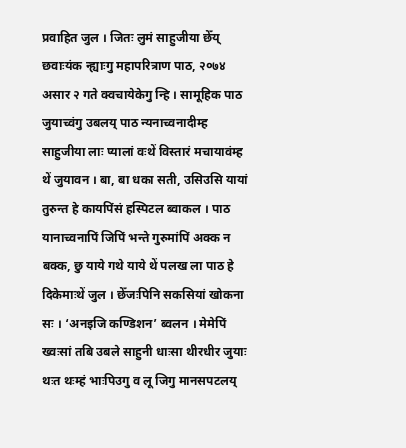प्रवाहित जुल । जितः लुमं साहुजीया छेँय् छवाःयंक न्ह्याःगु महापरित्राण पाठ, २०७४ असार २ गते क्वचायेकेगु न्हि । सामूहिक पाठ जुयाच्वंगु उबलय् पाठ न्यनाच्वनादीम्ह साहुजीया लाः प्यालां वःथें विस्तारं मचायावंम्ह थें जुयावन । बा, बा धका सती, उसिउसि यायां तुरुन्त हे कायपिंसं हस्पिटल ब्वाकल । पाठ यानाच्वनापिं जिपिं भन्ते गुरुमांपिं अक्क न बक्क, छु याये गथे याये थें पलख ला पाठ हे दिकेमाःथें जुल । छेँजःपिनि सकसियां खोकना सः । ‘अनइजि कण्डिशन’ ब्वलन । मेमेपिं ख्वःसां तबि उबले साहुनी धाःसा थीरधीर जुयाः थःत थःम्हं भाःपिउगु व लू जिगु मानसपटलय्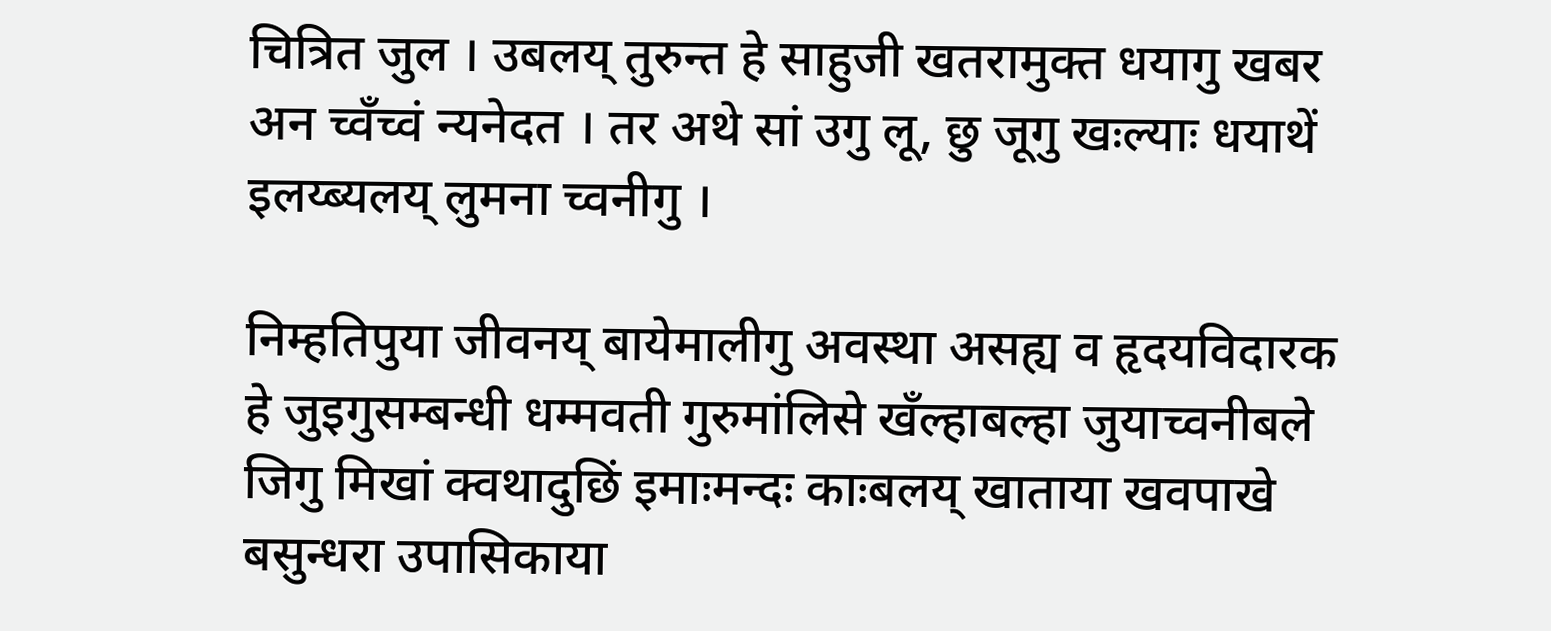चित्रित जुल । उबलय् तुरुन्त हे साहुजी खतरामुक्त धयागु खबर अन च्वँच्वं न्यनेदत । तर अथे सां उगु लू, छु जूगु खःल्याः धयाथें इलय्ब्यलय् लुमना च्वनीगु ।

निम्हतिपुया जीवनय् बायेमालीगु अवस्था असह्य व हृदयविदारक हे जुइगुसम्बन्धी धम्मवती गुरुमांलिसे खँल्हाबल्हा जुयाच्वनीबले जिगु मिखां क्वथादुछिं इमाःमन्दः काःबलय् खाताया खवपाखे बसुन्धरा उपासिकाया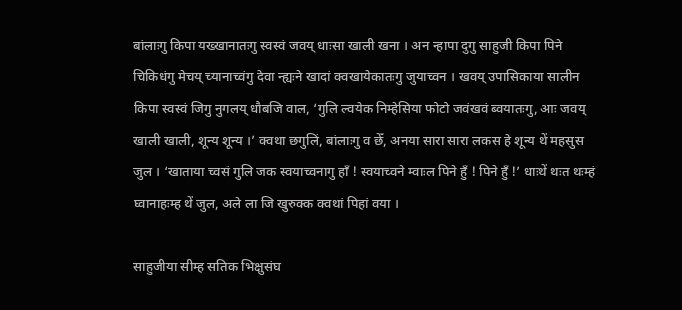बांलाःगु किपा यख्खानातःगु स्वस्वं जवय् धाःसा खाली खना । अन न्हापा दुगु साहुजी किपा पिने चिकिधंगु मेचय् च्यानाच्वंगु देवा न्ह्यःने खादां क्वखायेकातःगु जुयाच्वन । खवय् उपासिकाया सालीन किपा स्वस्वं जिगु नुगलय् धौबजि वाल, ‘गुलि ल्वयेक निम्हेसिया फोटो जवंखवं ब्वयातःगु, आः जवय् खाली खाली, शून्य शून्य ।’ क्वथा छगुलिं, बांलाःगु व छेँ, अनया सारा सारा लकस हे शून्य थें महसुस जुल । ‘खाताया च्वसं गुलि जक स्वयाच्वनागु हाँ ! स्वयाच्वने म्वाःल पिने हुँ ! पिने हुँ !’ धाःथें थःत थःम्हं घ्वानाहःम्ह थें जुल, अले ला जि खुरुक्क क्वथां पिहां वया ।

साहुजीया सीम्ह सतिक भिक्षुसंघ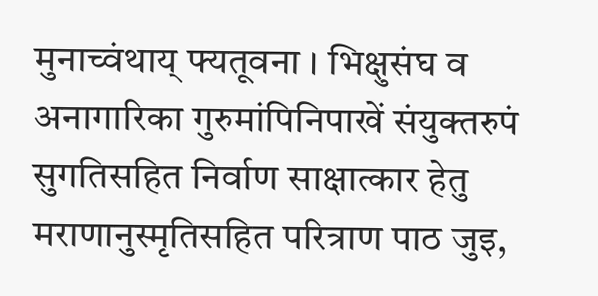मुनाच्वंथाय् फ्यतूवना । भिक्षुसंघ व अनागारिका गुरुमांपिनिपाखें संयुक्तरुपं सुगतिसहित निर्वाण साक्षात्कार हेतु मराणानुस्मृतिसहित परित्राण पाठ जुइ,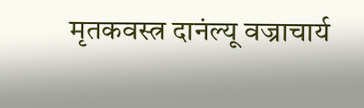मृतकवस्त्र दानंल्यू वज्राचार्य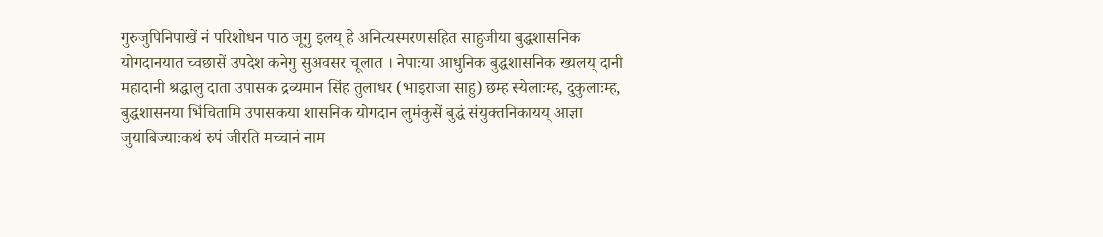गुरुजुपिनिपाखें नं परिशोधन पाठ जूगु इलय् हे अनित्यस्मरणसहित साहुजीया बुद्धशासनिक योगदानयात च्वछासें उपदेश कनेगु सुअवसर चूलात । नेपाःया आधुनिक बुद्धशासनिक ख्यलय् दानी महादानी श्रद्धालु दाता उपासक द्रव्यमान सिंह तुलाधर (भाइराजा साहु) छम्ह स्येलाःम्ह, दुकुलाःम्ह, बुद्धशासनया भिंचितामि उपासकया शासनिक योगदान लुमंकुसें बुद्धं संयुक्तनिकायय् आज्ञा जुयाबिज्याःकथं रुपं जीरति मच्चानं नाम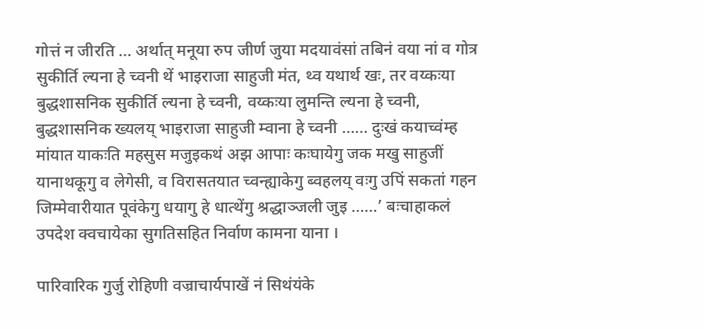गोत्तं न जीरति … अर्थात् मनूया रुप जीर्ण जुया मदयावंसां तबिनं वया नां व गोत्र सुकीर्ति ल्यना हे च्वनी थें भाइराजा साहुजी मंत, थ्व यथार्थ खः, तर वय्कःया बुद्धशासनिक सुकीर्ति ल्यना हे च्वनी, वय्कःया लुमन्ति ल्यना हे च्वनी, बुद्धशासनिक ख्यलय् भाइराजा साहुजी म्वाना हे च्वनी …… दुःखं कयाच्वंम्ह मांयात याकःति महसुस मजुइकथं अझ आपाः कःघायेगु जक मखु साहुजीं यानाथकूगु व लेगेसी, व विरासतयात च्वन्ह्याकेगु ब्वहलय् वःगु उपिं सकतां गहन जिम्मेवारीयात पूवंकेगु धयागु हे धात्थेंगु श्रद्धाञ्जली जुइ ……’ बःचाहाकलं उपदेश क्वचायेका सुगतिसहित निर्वाण कामना याना ।

पारिवारिक गुर्जु रोहिणी वज्राचार्यपाखें नं सिथंयंके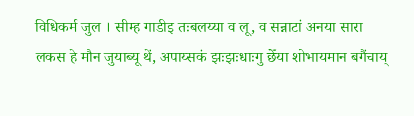विधिकर्म जुल । सीम्ह गाडीइ तःबलय्या व लू, व सन्नाटां अनया सारा लकस हे मौन जुयाब्यू थें, अपाय्सकं झःझःधाःगु छेँया शोभायमान बगैंचाय्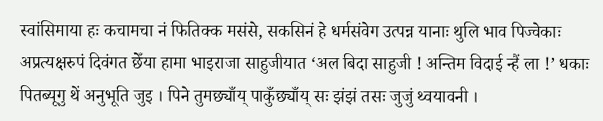स्वांसिमाया हः कचामचा नं फितिक्क मसंसे, सकसिनं हे धर्मसंवेग उत्पन्न यानाः थुलि भाव पिज्वेकाः अप्रत्यक्षरुपं दिवंगत छेँया हामा भाइराजा साहुजीयात ‘अल बिदा साहुजी ! अन्तिम विदाई न्हैं ला !’ धकाः पितब्यूगु थें अनुभूति जुइ । पिने तुमछ्याँय् पाकुँछ्याँय् सः झंझं तसः जुजुं थ्वयावनी ।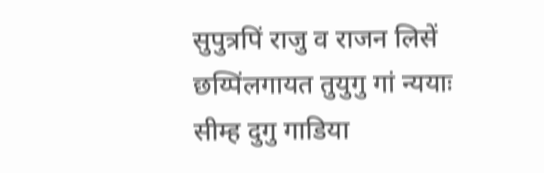सुपुत्रपिं राजु व राजन लिसें छय्पिंलगायत तुयुगु गां न्ययाः सीम्ह दुगु गाडिया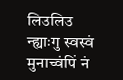लिउलिउ न्ह्याःगु स्वस्वं मुनाच्वंपिं नं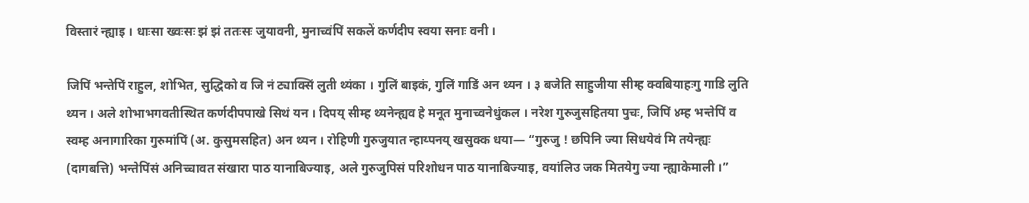विस्तारं न्ह्याइ । धाःसा ख्वःसः झं झं ततःसः जुयावनी, मुनाच्वंपिं सकलें कर्णदीप स्वया सनाः वनी ।

जिपिं भन्तेपिं राहुल, शोभित, सुद्धिको व जि नं ट्याक्सिं लुती थ्यंका । गुलिं बाइकं, गुलिं गाडिं अन थ्यन । ३ बजेति साहुजीया सीम्ह क्वबियाहःगु गाडि लुति थ्यन । अले शोभाभगवतीस्थित कर्णदीपपाखे सिथं यन । दिपय् सीम्ह थ्यनेन्ह्यव हे मनूत मुनाच्वनेधुंकल । नरेश गुरुजुसहितया पुचः, जिपिं ४म्ह भन्तेपिं व स्वम्ह अनागारिका गुरुमांपिं (अ. कुसुमसहित) अन थ्यन । रोहिणी गुरुजुयात न्हाय्पनय् खसुक्क धया— “गुरुजु ! छपिनि ज्या सिधयेवं मि तयेन्ह्यः (दागबत्ति) भन्तेपिंसं अनिच्चावत संखारा पाठ यानाबिज्याइ, अले गुरुजुपिसं परिशोधन पाठ यानाबिज्याइ, वयांलिउ जक मितयेगु ज्या न्ह्याकेमाली ।”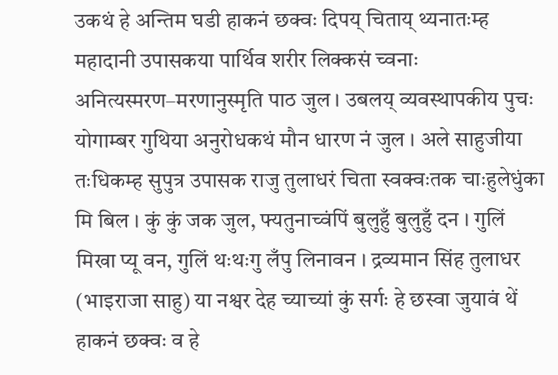उकथं हे अन्तिम घडी हाकनं छक्वः दिपय् चिताय् थ्यनातःम्ह महादानी उपासकया पार्थिव शरीर लिक्कसं च्वनाः अनित्यस्मरण–मरणानुस्मृति पाठ जुल । उबलय् व्यवस्थापकीय पुचः योगाम्बर गुथिया अनुरोधकथं मौन धारण नं जुल । अले साहुजीया तःधिकम्ह सुपुत्र उपासक राजु तुलाधरं चिता स्वक्वःतक चाःहुलेधुंका मि बिल । कुं कुं जक जुल, फ्यतुनाच्वंपिं बुलुहुँ बुलुहुँ दन । गुलिं मिखा प्यू वन, गुलिं थःथःगु लँपु लिनावन । द्रव्यमान सिंह तुलाधर (भाइराजा साहु) या नश्वर देह च्याच्यां कुं सर्गः हे छस्वा जुयावं थें हाकनं छक्वः व हे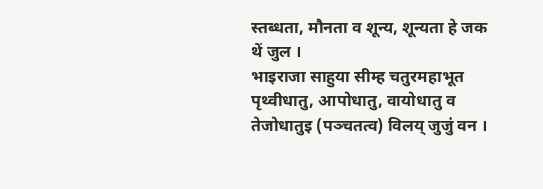स्तब्धता, मौनता व शून्य, शून्यता हे जक थें जुल ।
भाइराजा साहुया सीम्ह चतुरमहाभूत पृथ्वीधातु, आपोधातु, वायोधातु व तेजोधातुइ (पञ्चतत्व) विलय् जुजुं वन ।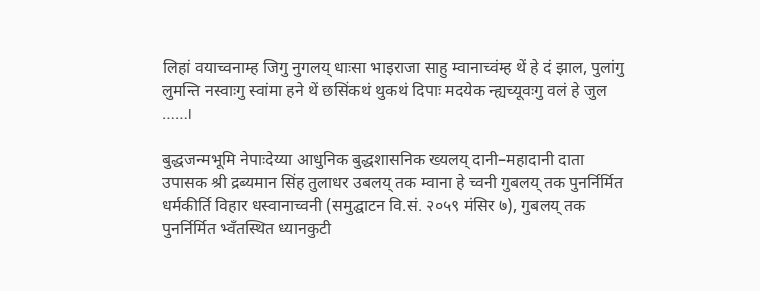लिहां वयाच्वनाम्ह जिगु नुगलय् धाःसा भाइराजा साहु म्वानाच्वंम्ह थें हे दं झाल, पुलांगु लुमन्ति नस्वाःगु स्वांमा हने थें छसिंकथं थुकथं दिपाः मदयेक न्ह्यच्यूवःगु वलं हे जुल ……।

बुद्धजन्मभूमि नेपाःदेय्या आधुनिक बुद्धशासनिक ख्यलय् दानी–महादानी दाता उपासक श्री द्रब्यमान सिंह तुलाधर उबलय् तक म्वाना हे च्वनी गुबलय् तक पुनर्निर्मित धर्मकीर्ति विहार धस्वानाच्वनी (समुद्घाटन वि.सं. २०५९ मंसिर ७), गुबलय् तक पुनर्निर्मित भ्वँतस्थित ध्यानकुटी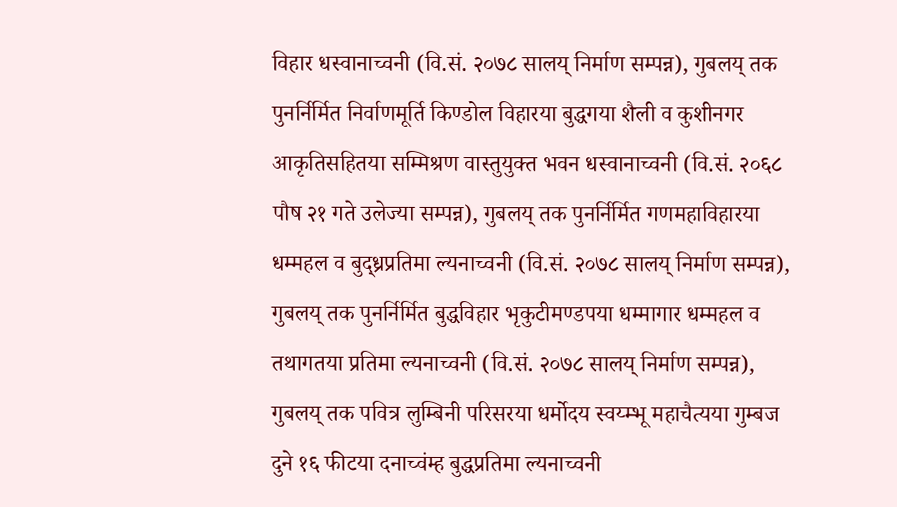विहार धस्वानाच्वनी (वि.सं. २०७८ सालय् निर्माण सम्पन्न), गुबलय् तक पुनर्निर्मित निर्वाणमूर्ति किण्डोल विहारया बुद्धगया शैली व कुशीनगर आकृतिसहितया सम्मिश्रण वास्तुयुक्त भवन धस्वानाच्वनी (वि.सं. २०६८ पौष २१ गते उलेज्या सम्पन्न), गुबलय् तक पुनर्निर्मित गणमहाविहारया धम्महल व बुद्ध्रप्रतिमा ल्यनाच्वनी (वि.सं. २०७८ सालय् निर्माण सम्पन्न), गुबलय् तक पुनर्निर्मित बुद्धविहार भृकुटीमण्डपया धम्मागार धम्महल व तथागतया प्रतिमा ल्यनाच्वनी (वि.सं. २०७८ सालय् निर्माण सम्पन्न), गुबलय् तक पवित्र लुम्बिनी परिसरया धर्मोदय स्वय्म्भू महाचैत्यया गुम्बज दुने १६ फीटया दनाच्वंम्ह बुद्धप्रतिमा ल्यनाच्वनी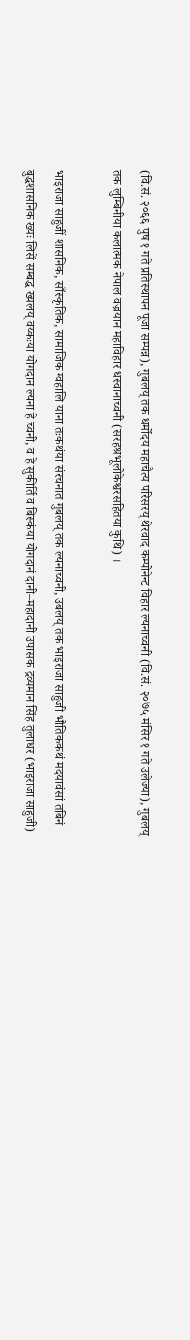(वि.सं. २०६६ पुष १ गते प्रतिस्थापन पूजा सम्पन्न), गुबलय् तक धर्मोदय महाचैत्य परिसरय् थेरवाद कम्पोनेन्ट विहार ल्यनाच्वनी (वि.सं. २०७५ मंसिर १ गते उलेज्या), गुबलय् तक लुम्बिनीया कलात्मक नेपाल वज्रयान महाविहार धस्वानाच्वनी (सरहश्रभूलोकेश्वरसहितया कुथि) ।

भाइराजा साहुजीं शासनिक, साँस्कृतिक, सामाजिक ग्वहालि याना तःकथंया संरचनात गुबलय् तक ल्यनाच्वनी, उबलय् तक भाइराजा साहुजी भौतिककथं मदयावंसां तबिनं बुद्धशासनिक ख्यः लिसें सम्बद्ध ख्यलय् वय्कःया योगदान ल्यना हे च्वनी, व हे सुकीर्ति व बिस्कंया योगदानं दानी–महादानी उपासक द्रव्यमान सिंह तुलाधर (भाइराजा साहुजी)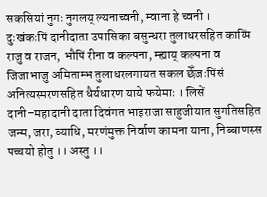सकसियां नुगः नुगलय् ल्यनाच्वनी, म्वाना हे च्वनी ।
दुःखंकःपिं दानीदाता उपासिका बसुन्धरा तुलाधरसहित काय्पिं राजु व राजन, भौपिं रीना व कल्पना, म्ह्याय् कल्पना व जिजाभाजु अमिताम्भ तुलाधरलगायत सकल छेँजःपिंसं अनित्यस्मरणसहित धैर्यधारण याये फयेमाः । लिसें दानी–महादानी दाता दिवंगत भाइराजा साहुजीयात सुगतिसहित जन्म, जरा, व्याधि, मरणंमुक्त निर्वाण कामना याना, निब्बाणस्स पच्चयो होतु ।। अस्तु ।।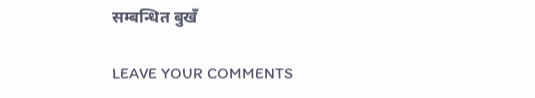सम्बन्धित बुखँ

LEAVE YOUR COMMENTS